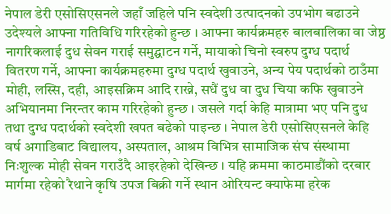नेपाल डेरी एसोसिएसनले जहाँ जहिले पनि स्वदेशी उत्पादनको उपभोग बढाउने उदेश्यले आफ्ना गतिविधि गरिरहेको हुन्छ । आफ्ना कार्यक्रमहरु बालबालिका वा जेष्ठ नागरिकलाई दुध सेवन गराई समुद्घाटन गर्ने, मायाको चिनो स्वरुप दुग्ध पदार्थ वितरण गर्ने, आफ्ना कार्यक्रमहरुमा दुग्ध पदार्थ खुवाउने, अन्य पेय पदार्थको ठाउँमा मोही, लस्सि, दही, आइसक्रिम आदि राख्ने, सधैं दुध वा दुध चिया कफि खुवाउने अभियानमा निरन्तर काम गरिरहेको हुन्छ । जसले गर्दा केहि मात्रामा भए पनि दुध तथा दुग्ध पदार्थको स्वदेशी खपत बढेको पाइन्छ । नेपाल डेरी एसोसिएसनले केहि वर्ष अगाडिबाट विद्यालय, अस्पताल, आश्रम विभित्र सामाजिक संघ संस्थामा निःशुल्क मोही सेवन गराउँदै आइरहेको देखिन्छ । यहि क्रममा काठमाडौंको दरबार मार्गमा रहेको रैथाने कृषि उपज बिक्री गर्ने स्थान ओरियन्ट क्याफेमा हरेक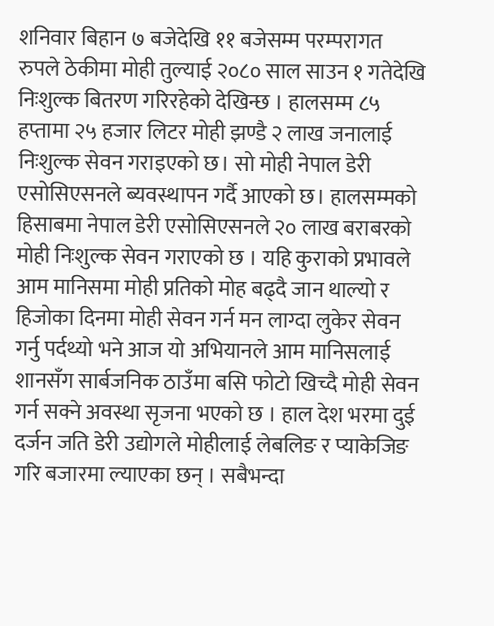शनिवार बिहान ७ बजेदेखि ११ बजेसम्म परम्परागत रुपले ठेकीमा मोही तुल्याई २०८० साल साउन १ गतेदेखि निःशुल्क बितरण गरिरहेको देखिन्छ । हालसम्म ८५ हप्तामा २५ हजार लिटर मोही झण्डै २ लाख जनालाई निःशुल्क सेवन गराइएको छ। सो मोही नेपाल डेरी एसोसिएसनले ब्यवस्थापन गर्दै आएको छ। हालसम्मको हिसाबमा नेपाल डेरी एसोसिएसनले २० लाख बराबरको मोही निःशुल्क सेवन गराएको छ । यहि कुराको प्रभावले आम मानिसमा मोही प्रतिको मोह बढ्दै जान थाल्यो र हिजोका दिनमा मोही सेवन गर्न मन लाग्दा लुकेर सेवन गर्नु पर्दथ्यो भने आज यो अभियानले आम मानिसलाई शानसँग सार्बजनिक ठाउँमा बसि फोटो खिच्दै मोही सेवन गर्न सक्ने अवस्था सृजना भएको छ । हाल देश भरमा दुई दर्जन जति डेरी उद्योगले मोहीलाई लेबलिङ र प्याकेजिङ गरि बजारमा ल्याएका छन् । सबैभन्दा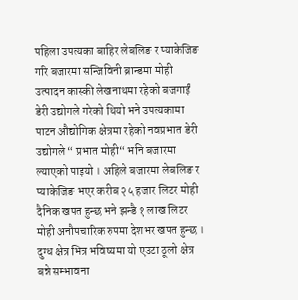पहिला उपत्यका बाहिर लेबलिङ र प्याकेजिङ गरि बजारमा सन्जिविनी ब्रान्डमा मोही उत्पादन कास्की लेखनाथमा रहेको बजगाईं डेरी उद्योगले गरेको थियो भने उपत्यकामा पाटन औद्योगिक क्षेत्रमा रहेको नवप्रभात डेरी उद्योगले “ प्रभात मोही“ भनि बजारमा ल्याएको पाइयो । अहिले बजारमा लेबलिङ र प्याकेजिङ भएर करीब २५ हजार लिटर मोही दैनिक खपत हुन्छ भने झन्डै १ लाख लिटर मोही अनौपचारिक रुपमा देशभर खपत हुन्छ । दुग्ध क्षेत्र भित्र भविष्यमा यो एउटा ठूलो क्षेत्र बन्ने सम्भावना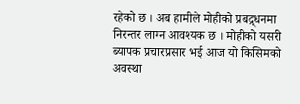रहेको छ । अब हामीले मोहीको प्रबद्र्धनमा निरन्तर लाग्न आवश्यक छ । मोहीको यसरी ब्यापक प्रचारप्रसार भई आज यो किसिमको अवस्था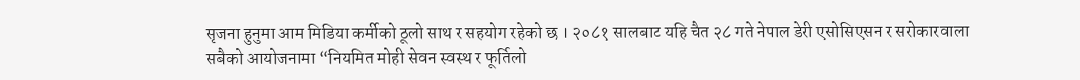सृजना हुनुमा आम मिडिया कर्मीको ठूलो साथ र सहयोग रहेको छ । २०८१ सालबाट यहि चैत २८ गते नेपाल डेरी एसोसिएसन र सरोकारवाला सबैको आयोजनामा “नियमित मोही सेवन स्वस्थ र फूर्तिलो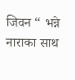जिवन “ भन्ने नाराका साथ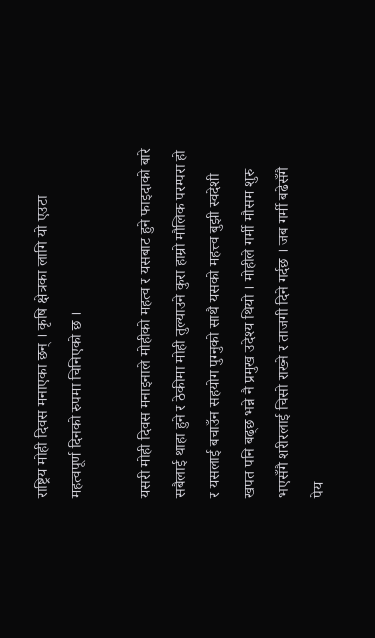राष्ट्रिय मोही दिवस मनाएका छन् । कृषि क्षेत्रका लागि यो एउटा महत्वपूर्ण दिनको रुपमा चिनिएको छ ।

यसरी मोही दिवस मनाइनाले मोहीको महत्व र यसबाट हुने फाइदाको बारे सबैलाई थाहा हुने र ठेकीमा मोही तुल्याउने कुरा हाम्रो मौलिक परम्परा हो र यसलाई बचाउँन सहयोग पुग्नुको साथै यसको महत्त्व बुझी स्वदेशी खपत पनि बढ्छ भन्ने नै प्रमुख उदेश्य थियो । मोहीले गर्मी मौसम शुरु भएसँगै शरीरलाई चिसो राख्ने र ताजगी दिने गर्दछ । जब गर्मी बढेसँगै पेय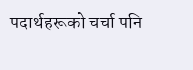पदार्थहरूको चर्चा पनि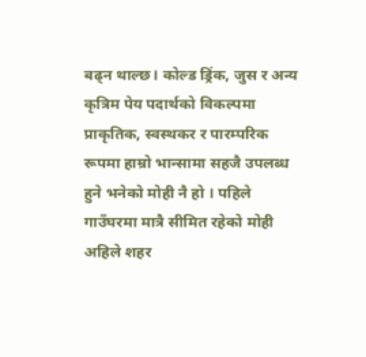बढ्न थाल्छ। कोल्ड ड्रिंक, जुस र अन्य कृत्रिम पेय पदार्थको विकल्पमा प्राकृतिक, स्वस्थकर र पारम्परिक रूपमा हाम्रो भान्सामा सहजै उपलब्ध हुने भनेको मोही नै हो । पहिले गाउँघरमा मात्रै सीमित रहेको मोही अहिले शहर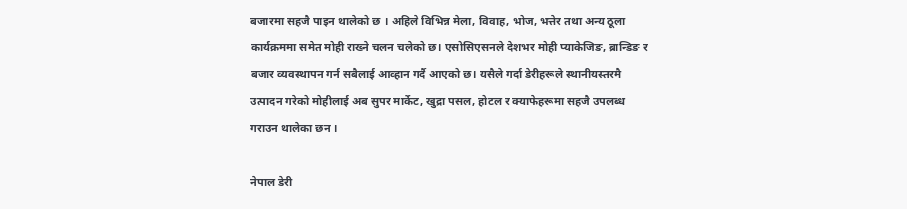बजारमा सहजै पाइन थालेको छ । अहिले विभिन्न मेला, विवाह, भोज, भत्तेर तथा अन्य ठूला कार्यक्रममा समेत मोही राख्ने चलन चलेको छ। एसोसिएसनले देशभर मोही प्याकेजिङ, ब्रान्डिङ र बजार व्यवस्थापन गर्न सबैलाई आव्हान गर्दै आएको छ। यसैले गर्दा डेरीहरूले स्थानीयस्तरमै उत्पादन गरेको मोहीलाई अब सुपर मार्केट, खुद्रा पसल, होटल र क्याफेहरूमा सहजै उपलब्ध गराउन थालेका छन ।

नेपाल डेरी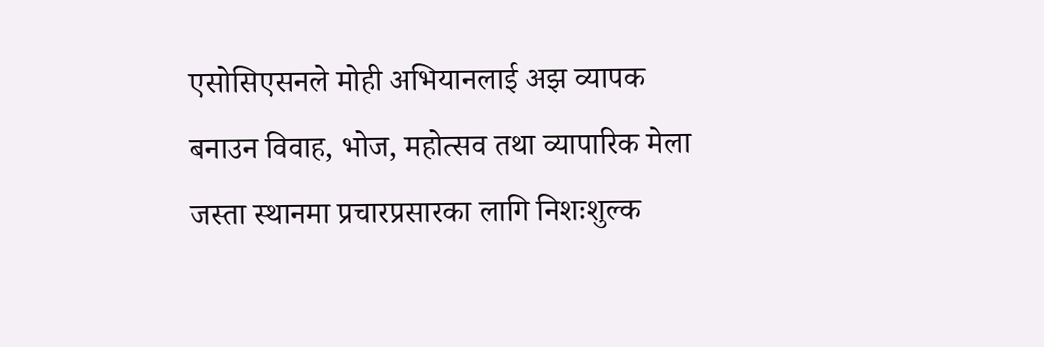एसोसिएसनले मोही अभियानलाई अझ व्यापक बनाउन विवाह, भोज, महोत्सव तथा व्यापारिक मेला जस्ता स्थानमा प्रचारप्रसारका लागि निशःशुल्क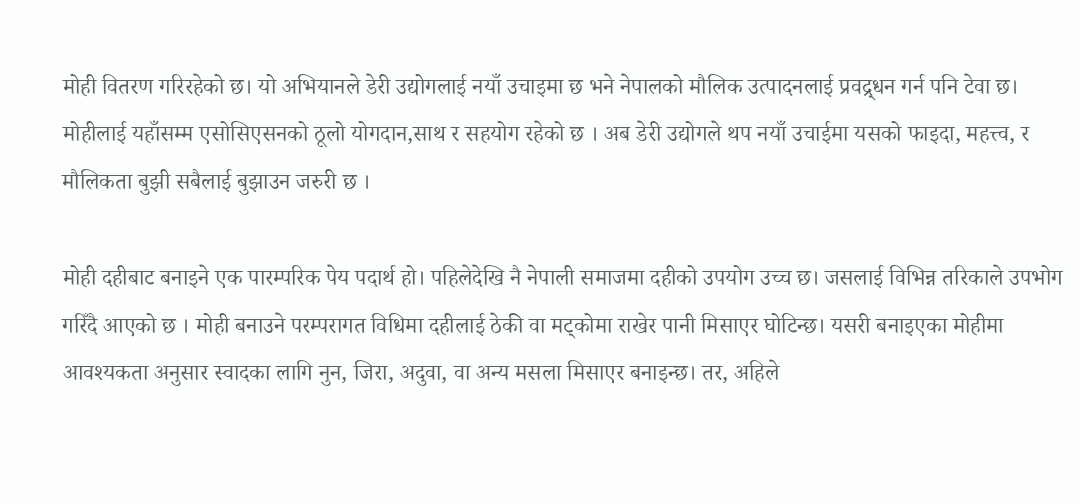मोही वितरण गरिरहेको छ। यो अभियानले डेरी उद्योगलाई नयाँ उचाइमा छ भने नेपालको मौलिक उत्पादनलाई प्रवद्र्धन गर्न पनि टेवा छ। मोहीलाई यहाँसम्म एसोसिएसनको ठूलो योगदान,साथ र सहयोग रहेको छ । अब डेरी उद्योगले थप नयाँ उचाईमा यसको फाइदा, महत्त्व, र मौलिकता बुझी सबैलाई बुझाउन जरुरी छ ।

मोही दहीबाट बनाइने एक पारम्परिक पेय पदार्थ हो। पहिलेदेखि नै नेपाली समाजमा दहीको उपयोग उच्च छ। जसलाई विभिन्न तरिकाले उपभोग गरिँदै आएको छ । मोही बनाउने परम्परागत विधिमा दहीलाई ठेकी वा मट्कोमा राखेर पानी मिसाएर घोटिन्छ। यसरी बनाइएका मोहीमा आवश्यकता अनुसार स्वादका लागि नुन, जिरा, अदुवा, वा अन्य मसला मिसाएर बनाइन्छ। तर, अहिले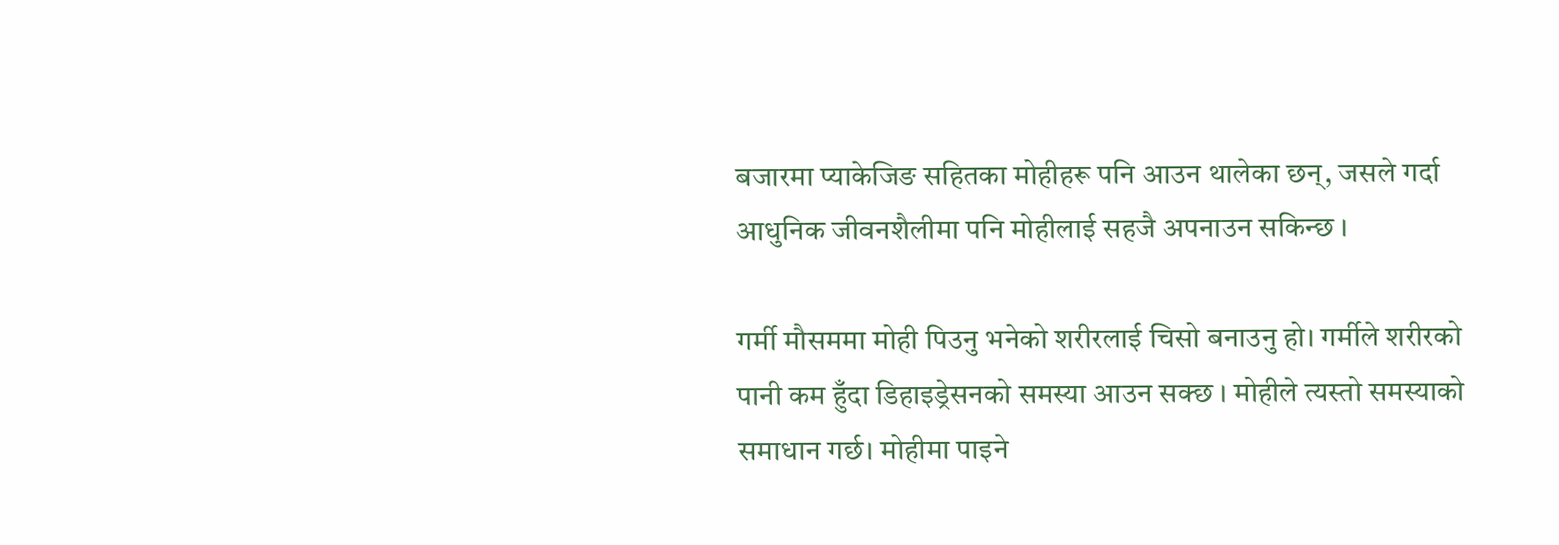बजारमा प्याकेजिङ सहितका मोहीहरू पनि आउन थालेका छन्, जसले गर्दा आधुनिक जीवनशैलीमा पनि मोहीलाई सहजै अपनाउन सकिन्छ ।

गर्मी मौसममा मोही पिउनु भनेको शरीरलाई चिसो बनाउनु हो। गर्मीले शरीरको पानी कम हुँदा डिहाइड्रेसनको समस्या आउन सक्छ । मोहीले त्यस्तो समस्याको समाधान गर्छ। मोहीमा पाइने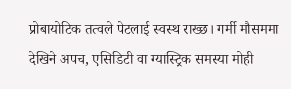प्रोबायोटिक तत्वले पेटलाई स्वस्थ राख्छ। गर्मी मौसममा देखिने अपच, एसिडिटी वा ग्यास्ट्रिक समस्या मोही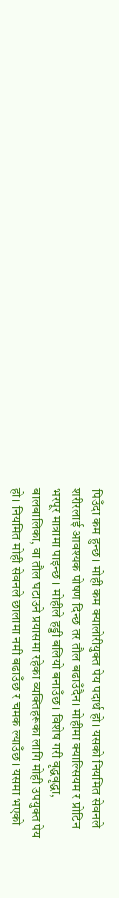पिउँदा कम हुन्छ। मोही कम क्यालोरीयुक्त पेय पदार्थ हो। यसको नियमित सेवनले शरीरलाई आवश्यक पोषण दिन्छ तर तौल बढाउँदैन। मोहीमा क्याल्सियम र प्रोटिन भरपूर मात्रामा पाइन्छ । मोहीले हड्डी बलियो बनाउँछ। विशेष गरी वृद्धवृद्धा, बालबालिका, वा तौल घटाउने प्रयासमा रहेका व्यक्तिहरूका लागि मोही उपयुक्त पेय हो। नियमित मोही सेवनले छालामा नमी बढाउँछ र चमक ल्याउँछ। यसमा भएको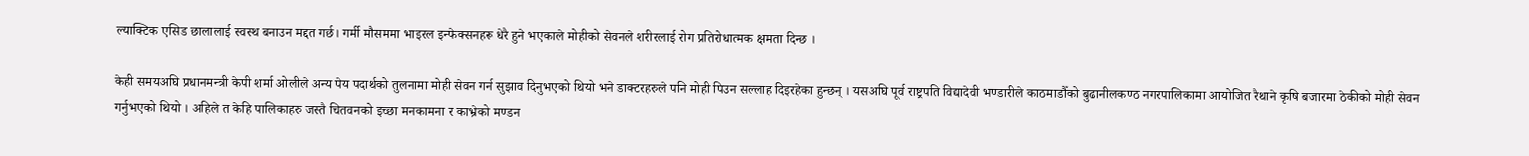ल्याक्टिक एसिड छालालाई स्वस्थ बनाउन मद्दत गर्छ। गर्मी मौसममा भाइरल इन्फेक्सनहरू धेरै हुने भएकाले मोहीको सेवनले शरीरलाई रोग प्रतिरोधात्मक क्षमता दिन्छ ।

केही समयअघि प्रधानमन्त्री केपी शर्मा ओलीले अन्य पेय पदार्थको तुलनामा मोही सेवन गर्न सुझाव दिनुभएको थियो भने डाक्टरहरुले पनि मोही पिउन सल्लाह दिइरहेका हुन्छन् । यसअघि पूर्व राष्ट्रपति विद्यादेवी भण्डारीले काठमाडौँको बुढानीलकण्ठ नगरपालिकामा आयोजित रैथाने कृषि बजारमा ठेकीको मोही सेवन गर्नुभएको थियो । अहिले त केहि पालिकाहरु जस्तै चितवनको इच्छा मनकामना र काभ्रेको मण्डन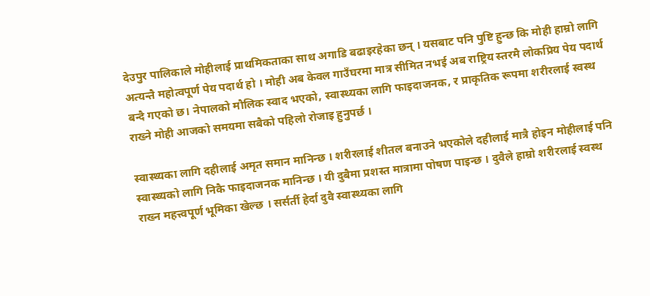देउपुर पालिकाले मोहीलाई प्राथमिकताका साथ अगाडि बढाइरहेका छन् । यसबाट पनि पुष्टि हुन्छ कि मोही हाम्रो लागि अत्यन्तै महोत्वपूर्ण पेय पदार्थ हो । मोही अब केवल गाउँघरमा मात्र सीमित नभई अब राष्ट्रिय स्तरमै लोकप्रिय पेय पदार्थ बन्दै गएको छ। नेपालको मौलिक स्वाद भएको, स्वास्थ्यका लागि फाइदाजनक, र प्राकृतिक रूपमा शरीरलाई स्वस्थ राख्ने मोही आजको समयमा सबैको पहिलो रोजाइ हुनुपर्छ ।

स्वास्थ्यका लागि दहीलाई अमृत समान मानिन्छ । शरीरलाई शीतल बनाउने भएकोले दहीलाई मात्रै होइन मोहीलाई पनि स्वास्थ्यको लागि निकै फाइदाजनक मानिन्छ । यी दुबैमा प्रशस्त मात्रामा पोषण पाइन्छ । दुवैले हाम्रो शरीरलाई स्वस्थ राख्न महत्त्वपूर्ण भूमिका खेल्छ । सर्सर्ती हेर्दा दुवै स्वास्थ्यका लागि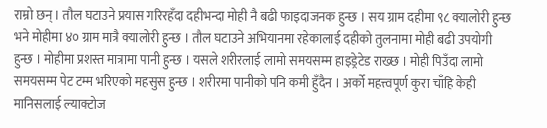राम्रो छन् । तौल घटाउने प्रयास गरिरहँदा दहीभन्दा मोही नै बढी फाइदाजनक हुन्छ । सय ग्राम दहीमा ९८ क्यालोरी हुन्छ भने मोहीमा ४० ग्राम मात्रै क्यालोरी हुन्छ । तौल घटाउने अभियानमा रहेकालाई दहीको तुलनामा मोही बढी उपयोगी हुन्छ । मोहीमा प्रशस्त मात्रामा पानी हुन्छ । यसले शरीरलाई लामो समयसम्म हाइड्रेटेड राख्छ । मोही पिउँदा लामो समयसम्म पेट टम्म भरिएको महसुस हुन्छ । शरीरमा पानीको पनि कमी हुँदैन । अर्को महत्त्वपूर्ण कुरा चाँहि केही मानिसलाई ल्याक्टोज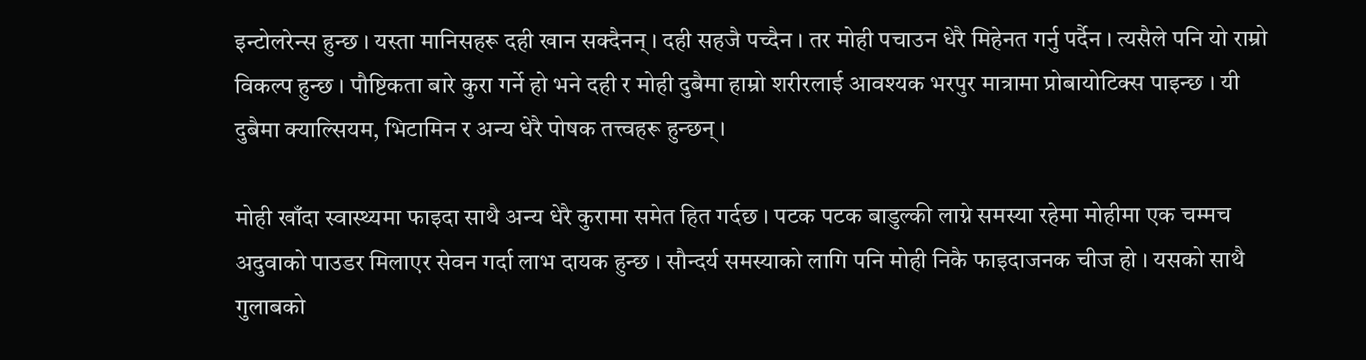इन्टोलरेन्स हुन्छ । यस्ता मानिसहरू दही खान सक्दैनन् । दही सहजै पच्दैन । तर मोही पचाउन धेरै मिहेनत गर्नु पर्दैन । त्यसैले पनि यो राम्रो विकल्प हुन्छ । पौष्टिकता बारे कुरा गर्ने हो भने दही र मोही दुबैमा हाम्रो शरीरलाई आवश्यक भरपुर मात्रामा प्रोबायोटिक्स पाइन्छ । यी दुबैमा क्याल्सियम, भिटामिन र अन्य धेरै पोषक तत्त्वहरू हुन्छन् ।

मोही खाँदा स्वास्थ्यमा फाइदा साथै अन्य धेरै कुरामा समेत हित गर्दछ । पटक पटक बाडुल्की लाग्ने समस्या रहेमा मोहीमा एक चम्मच अदुवाको पाउडर मिलाएर सेवन गर्दा लाभ दायक हुन्छ । सौन्दर्य समस्याको लागि पनि मोही निकै फाइदाजनक चीज हो । यसको साथै गुलाबको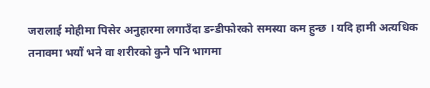जरालाई मोहीमा पिसेर अनुहारमा लगाउँदा डन्डीफोरको समस्या कम हुन्छ । यदि हामी अत्यधिक तनावमा भयौं भने वा शरीरको कुनै पनि भागमा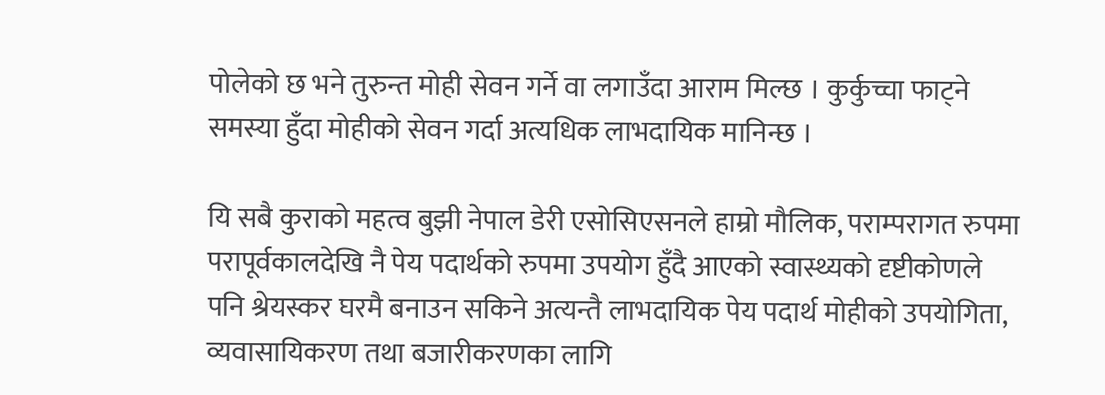पोलेको छ भने तुरुन्त मोही सेवन गर्ने वा लगाउँदा आराम मिल्छ । कुर्कुच्चा फाट्ने समस्या हुँदा मोहीको सेवन गर्दा अत्यधिक लाभदायिक मानिन्छ ।

यि सबै कुराको महत्व बुझी नेपाल डेरी एसोसिएसनले हाम्रो मौलिक, पराम्परागत रुपमा परापूर्वकालदेखि नै पेय पदार्थको रुपमा उपयोग हुँदै आएको स्वास्थ्यको दृष्टीकोणले पनि श्रेयस्कर घरमै बनाउन सकिने अत्यन्तै लाभदायिक पेय पदार्थ मोहीको उपयोगिता, व्यवासायिकरण तथा बजारीकरणका लागि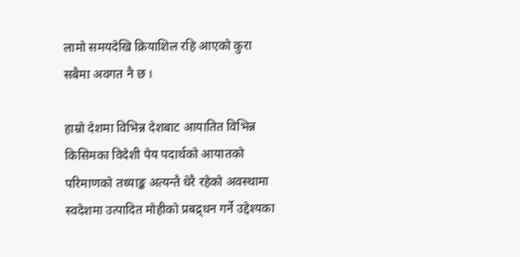लामो समयदेखि क्रियाशिल रहि आएको कुरा सबैमा अवगत नै छ ।

हाम्रो देशमा विभिन्न देशबाट आयातित विभिन्न किसिमका विदेशी पेय पदार्थको आयातको परिमाणको तथ्याङ्क अत्यन्तै धेरै रहेको अवस्थामा स्वदेशमा उत्पादित मोहीको प्रबद्र्धन गर्ने उद्देश्यका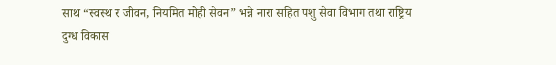साथ “स्वस्थ र जीवन, नियमित मोही सेवन” भन्ने नारा सहित पशु सेवा विभाग तथा राष्ट्रिय दुग्ध विकास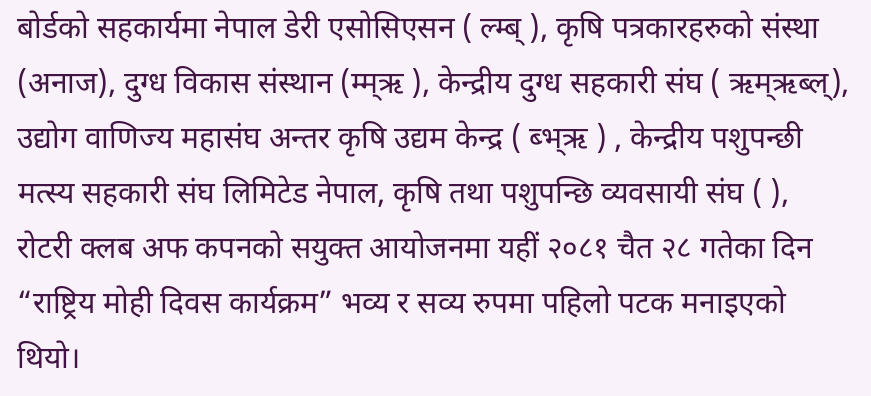बोर्डको सहकार्यमा नेपाल डेरी एसोसिएसन ( ल्म्ब् ), कृषि पत्रकारहरुको संस्था (अनाज), दुग्ध विकास संस्थान (म्म्ऋ ), केन्द्रीय दुग्ध सहकारी संघ ( ऋम्ऋब्ल्), उद्योग वाणिज्य महासंघ अन्तर कृषि उद्यम केन्द्र ( ब्भ्ऋ ) , केन्द्रीय पशुपन्छी मत्स्य सहकारी संघ लिमिटेड नेपाल, कृषि तथा पशुपन्छि व्यवसायी संघ ( ), रोटरी क्लब अफ कपनको सयुक्त आयोजनमा यहीं २०८१ चैत २८ गतेका दिन “राष्ट्रिय मोही दिवस कार्यक्रम” भव्य र सव्य रुपमा पहिलो पटक मनाइएको थियो।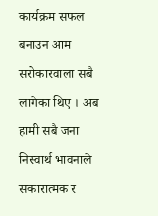कार्यक्रम सफल बनाउन आम सरोकारवाला सबै लागेका थिए । अब हामी सबै जना निस्वार्थ भावनाले सकारात्मक र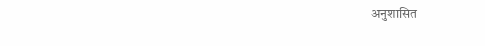अनुशासित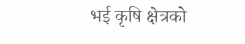भई कृषि क्षेत्रको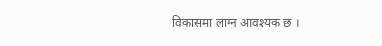विकासमा लाग्न आवश्यक छ ।